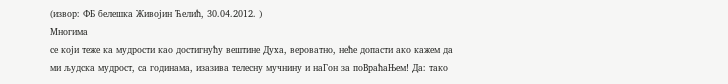(извор: ФБ белешка Живојин Ћелић, 30.04.2012. )
Многима
се који теже ка мудрости као достигнућу вештине Духа, вероватно, неће допасти ако кажем да ми људска мудрост, са годинама, изазива телесну мучнину и наГон за поВраћаЊем! Да: тако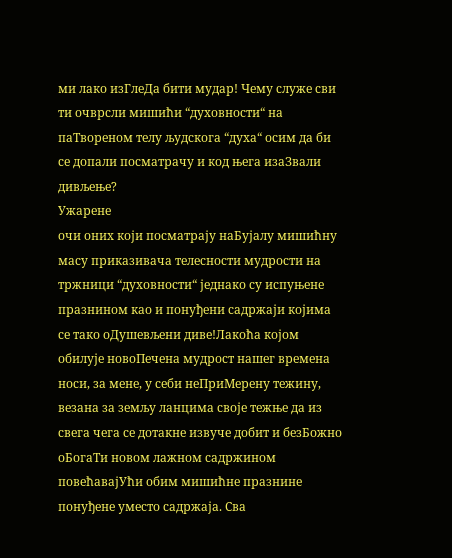ми лако изГлеДа бити мудар! Чему служе сви ти очврсли мишићи “духовности“ на паТвореном телу људскога “духа“ осим да би се допали посматрачу и код њега изаЗвали дивљење?
Ужарене
очи оних који посматрају наБујалу мишићну масу приказивача телесности мудрости на тржници “духовности“ једнако су испуњене празнином као и понуђени садржаји којима се тако оДушевљени диве!Лакоћа којом обилује новоПечена мудрост нашег времена носи, за мене, у себи неПриМерену тежину, везана за земљу ланцима своје тежње да из свега чега се дотакне извуче добит и безБожно оБогаТи новом лажном садржином повећавајУћи обим мишићне празнине понуђене уместо садржаја. Сва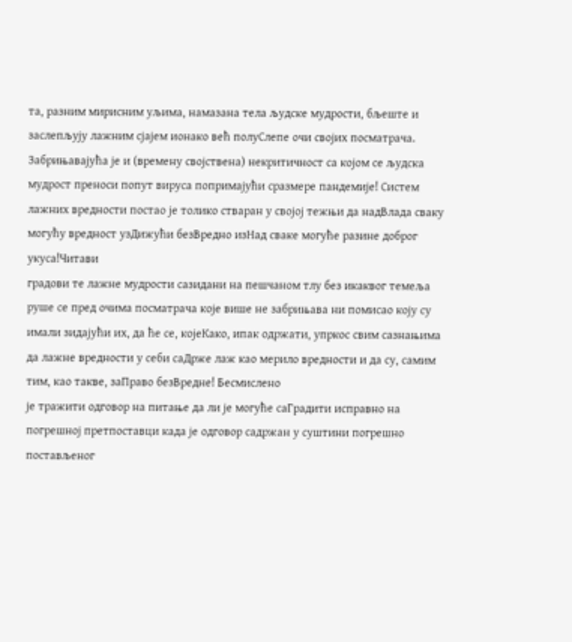та, разним мирисним уљима, намазана тела људске мудрости, бљеште и заслепљују лажним сјајем ионако већ полуСлепе очи својих посматрача. Забрињавајућа је и (времену својствена) некритичност са којом се људска мудрост преноси попут вируса попримајући сразмере пандемије! Систем лажних вредности постао је толико стваран у својој тежњи да надВлада сваку могућу вредност узДижући безВредно изНад сваке могуће разине доброг укуса!Читави
градови те лажне мудрости сазидани на пешчаном тлу без икаквог темеља руше се пред очима посматрача које више не забрињава ни помисао коју су имали зидајући их, да ће се, којеКако, ипак одржати, упркос свим сазнањима да лажне вредности у себи саДрже лаж као мерило вредности и да су, самим тим, као такве, заПраво безВредне! Бесмислено
је тражити одговор на питање да ли је могуће саГрадити исправно на погрешној претпоставци када је одговор садржан у суштини погрешно постављеног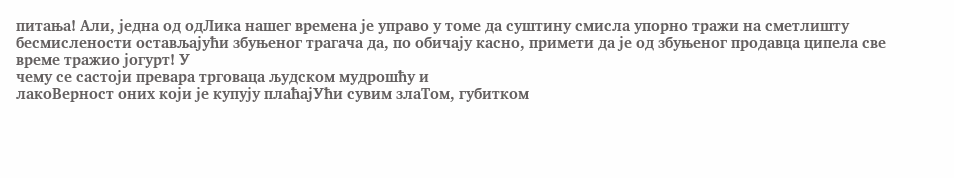питања! Али, једна од одЛика нашег времена је управо у томе да суштину смисла упорно тражи на сметлишту бесмислености остављајући збуњеног трагача да, по обичају касно, примети да је од збуњеног продавца ципела све време тражио јогурт! У
чему се састоји превара трговаца људском мудрошћу и
лакоВерност оних који је купују плаћајУћи сувим злаТом, губитком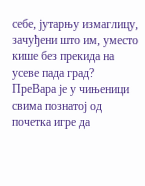себе, јутарњу измаглицу, зачуђени што им, уместо кише без прекида на усеве пада град? ПреВара је у чињеници свима познатој од почетка игре да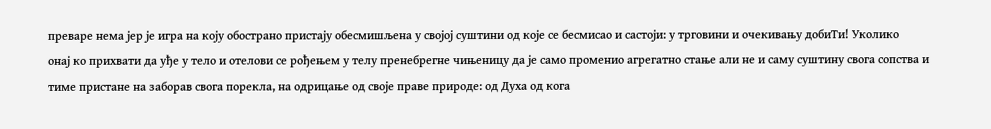преваре нема јер је игра на коју обострано пристају обесмишљена у својој суштини од које се бесмисао и састоји: у трговини и очекивању добиТи! Уколико
онај ко прихвати да уђе у тело и отелови се рођењем у телу пренебрегне чињеницу да је само променио агрегатно стање али не и саму суштину свога сопства и тиме пристане на заборав свога порекла, на одрицање од своје праве природе: од Духа од кога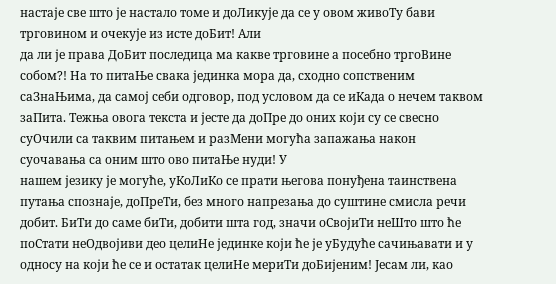настаје све што је настало томе и доЛикује да се у овом живоТу бави трговином и очекује из исте доБит! Али
да ли је права ДоБит последица ма какве трговине а посебно тргоВине собом?! На то питаЊе свака јединка мора да, сходно сопственим саЗнаЊима, да самој себи одговор, под условом да се иКада о нечем таквом заПита. Тежња овога текста и јесте да доПре до оних који су се свесно суОчили са таквим питањем и разМени могућа запажања након суочавања са оним што ово питаЊе нуди! У
нашем језику је могуће, уКоЛиКо се прати његова понуђена таинствена путања спознаје, доПреТи, без много напрезања до суштине смисла речи добит. БиТи до саме биТи, добити шта год, значи оСвојиТи неШто што ће поСтати неОдвојиви део целиНе јединке који ће је уБудуће сачињавати и у односу на који ће се и остатак целиНе мериТи доБијеним! Јесам ли, као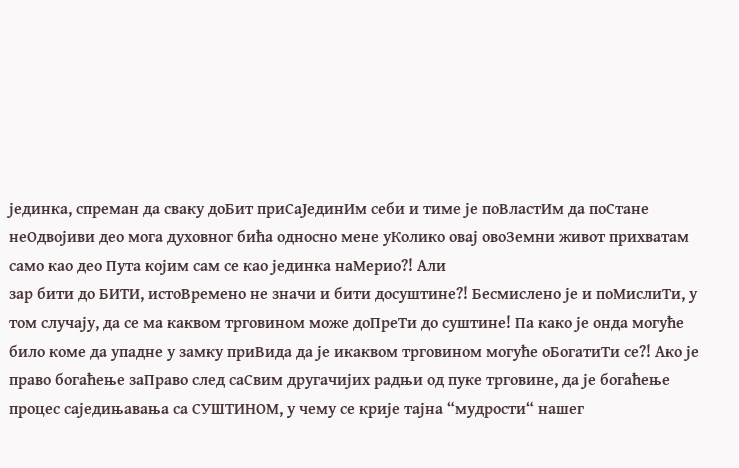јединка, спреман да сваку доБит приСаЈединИм себи и тиме је поВластИм да поСтане неОдвојиви део мога духовног бића односно мене уКолико овај овоЗемни живот прихватам само као део Пута којим сам се као јединка наМерио?! Али
зар бити до БИТИ, истоВремено не значи и бити досуштине?! Бесмислено је и поМислиТи, у том случају, да се ма каквом трговином може доПреТи до суштине! Па како је онда могуће било коме да упадне у замку приВида да је икаквом трговином могуће оБогатиТи се?! Ако је право богаћење заПраво след саСвим другачијих радњи од пуке трговине, да је богаћење процес саједињавања са СУШТИНОМ, у чему се крије тајна “мудрости“ нашег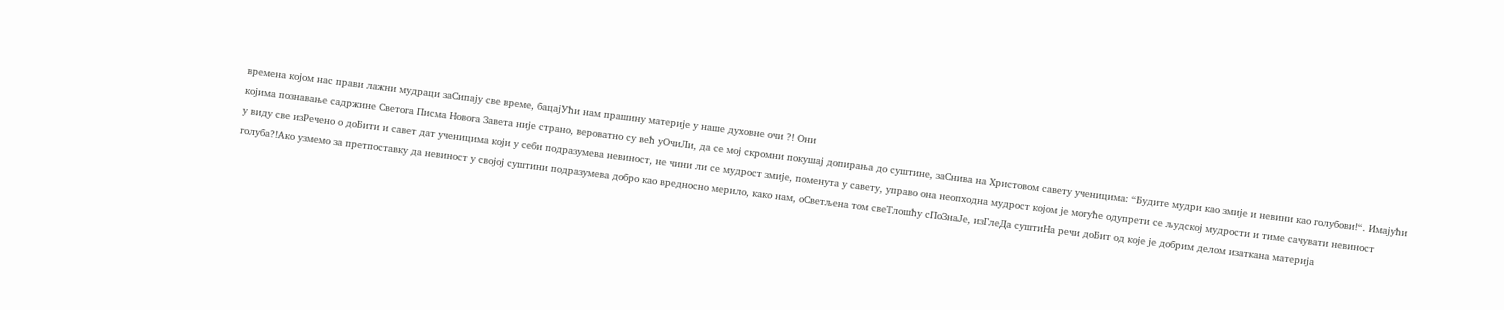времена којом нас прави лажни мудраци заСипају све време, бацајУћи нам прашину материје у наше духовне очи ?! Они
којима познавање садржине Светога Писма Новога Завета није страно, вероватно су већ уОчиЛи, да се мој скромни покушај допирања до суштине, заСнива на Христовом савету ученицима: “Будите мудри као змије и невини као голубови!“. Имајући у виду све изРечено о доБити и савет дат ученицима који у себи подразумева невиност, не чини ли се мудрост змије, поменута у савету, управо она неопходна мудрост којом је могуће одупрети се људској мудрости и тиме сачувати невиност голуба?!Ако узмемо за претпоставку да невиност у својој суштини подразумева добро као вредносно мерило, како нам, оСветљена том свеТлошћу сПоЗнаЈе, изГлеДа суштиНа речи доБит од које је добрим делом изаткана материја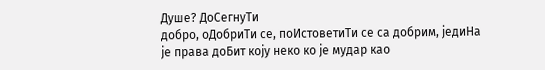Душе? ДоСегнуТи
добро, оДобриТи се, поИстоветиТи се са добрим, једиНа је права доБит коју неко ко је мудар као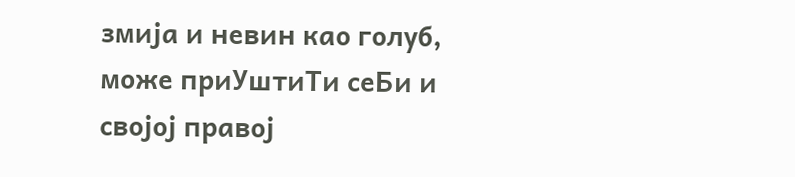змија и невин као голуб, може приУштиТи сеБи и својој правој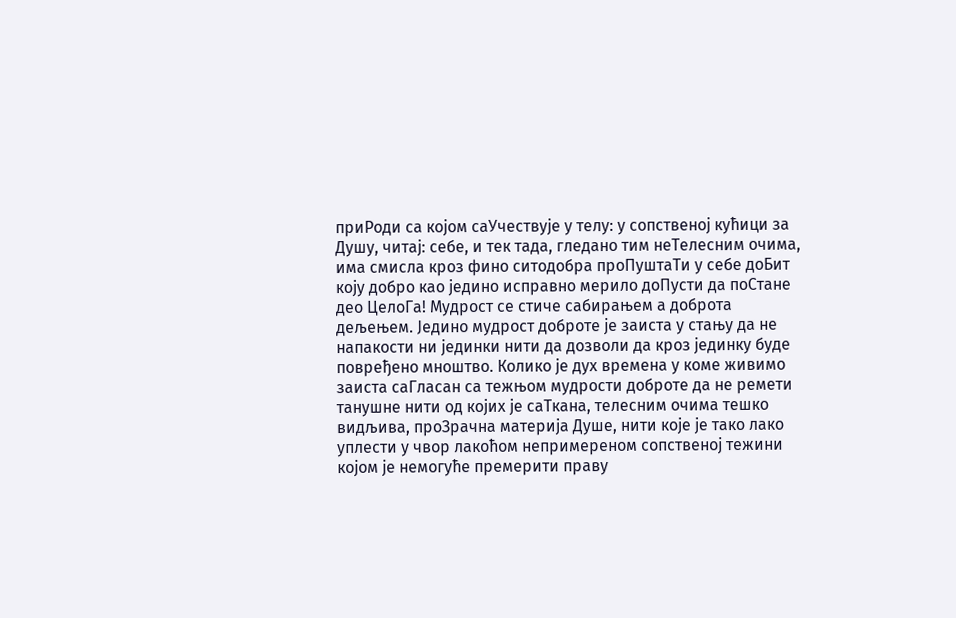приРоди са којом саУчествује у телу: у сопственој кућици за Душу, читај: себе, и тек тада, гледано тим неТелесним очима, има смисла кроз фино ситодобра проПуштаТи у себе доБит коју добро као једино исправно мерило доПусти да поСтане део ЦелоГа! Мудрост се стиче сабирањем а доброта дељењем. Једино мудрост доброте је заиста у стању да не напакости ни јединки нити да дозволи да кроз јединку буде повређено мноштво. Колико је дух времена у коме живимо заиста саГласан са тежњом мудрости доброте да не ремети танушне нити од којих је саТкана, телесним очима тешко видљива, проЗрачна материја Душе, нити које је тако лако уплести у чвор лакоћом непримереном сопственој тежини којом је немогуће премерити праву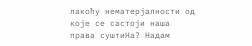лакоћу нематерјалности од које се састоји наша права суштиНа? Надам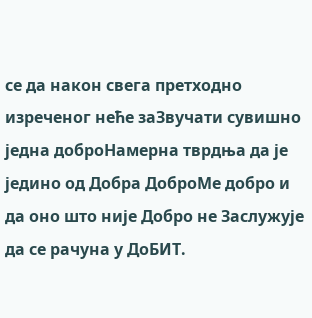се да након свега претходно изреченог неће заЗвучати сувишно једна доброНамерна тврдња да је једино од Добра ДоброМе добро и да оно што није Добро не Заслужује да се рачуна у ДоБИТ.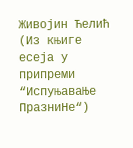Живојин Ћелић
(Из књиге есеја у припреми “ИспуњаваЊе ПразниНе“)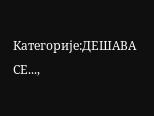Категорије:ДЕШАВА СЕ...,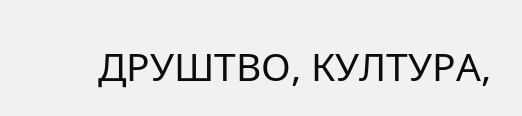ДРУШТВО, КУЛТУРА,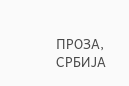ПРОЗА, СРБИЈА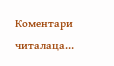Коментари читалаца…